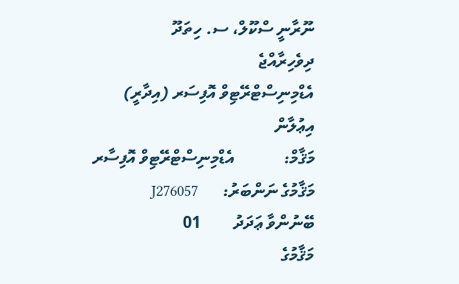ނޫރާނީ ސްކޫލް، ސ. ހިތަދޫ
ދިވެހިރާއްޖެ
އެޑްމިނިސްޓްރޭޓިވް އޮފިސަރ (އިދާރީ)
އިޢުލާން
މަޤާމް:            އެޑްމިނިސްޓްރޭޓިވް އޮފިސާރ
މަޤާމުގެ ނަންބަރު:      J276057
ބޭނުންވާ ޢަދަދު        01
މަޤާމުގެ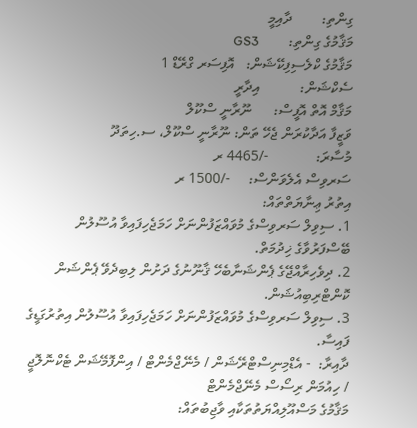ގިންތި:        ދާއިމީ
މަޤާމުގެ ގިންތި:        GS3
މަޤާމުގެ ކްލެސިފިކޭޝަން:   އޮފިސަރ ގްރޭޑް 1
ސެކްޝަން:           އިދާރީ
މަޤާމް އޮތް އޮފީސް:      ނޫރާނީ ސްކޫލް
ވަޒީފާ އަދާކުރަން ޖެހޭ ތަން: ނޫރާނީ ސްކޫލް، ސ.ހިތަދޫ
މުސާރަ:             -/4465 ރ
ސަރވިސް އެލެވަންސް:     -/1500 ރ
އިތުރު ޢިނާޔަތްތައް:
1. ސިވިލް ސަރވިސްގެ މުވައްޒަފުންނަށް ހަމަޖެހިފައިވާ އުސޫލުން ބޭސްފަރުވާގެ ޚިދުމަތް.
2. ދިވެހިރާއްޖޭގެ ޕެންޝަނާބެހޭ ޤާނޫނުގެ ދަށުން ލިބިދެވޭ ޕެންޝަން ކޮންޓްރިބިއުޝަން.
3. ސިވިލް ސަރވިސްގެ މުވައްޒަފުންނަށް ހަމަޖެހިފައިވާ އުސޫލުން އިތުރުގަޑީގެ ފައިސާ.
ދާއިރާ:  - އެޑްމިނިސްޓްރޭޝަން / މެނޭޖްމެންޓް / އިންފޮމޭޝަން ޓެކްނޮލޮޖީ / ހިއުމަން ރިސޯސް މެނޭޖްމެންޓް
މަޤާމުގެ މަސްއޫލިއްޔަތުތަކާއި ވާޖިބުތައް: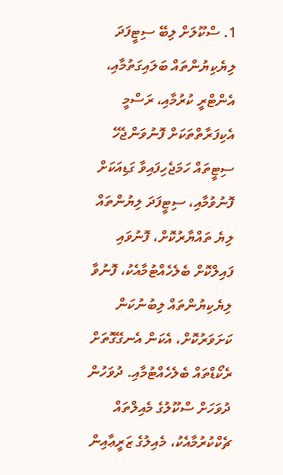1. ސްކޫލަށް ލިބޭ ސިޓީފަދަ ލިޔެކިޔުންތައް ބަލައިގަތުމާއި، އެންޓްރީ ކުރުމާއި، ރަސްމީ އެކިފަރާތްތަކަށް ފޮނުވަންޖެހޭ ސިޓީތައް ހަމަޖެހިފައިވާ ގަޑިއަކަށް ފޮނުވުމާއި، ސިޓީފަދަ ލިޔުންތައް ލިޔެ ތައްޔާރުކޮށް، ފޮނުވައި ފައިލްކޮށް ބެލެހެއްޓުމާއެކު، ފޮނުވާ ލިޔެކިޔުންތައް ލިބުނުކަން ކަށަވަރުކޮށް، އެކަން އެނގޭގޮތަށް ރެކޯޑްތައް ބެލެހެއްޓުމާއި. ދުވަހުން ދުވަހަށް ސްކޫލުގެ މެއިލްތައް ޗެކްކުރުމާއެކު، މެއިލުގެ ޒަރީޢާއިން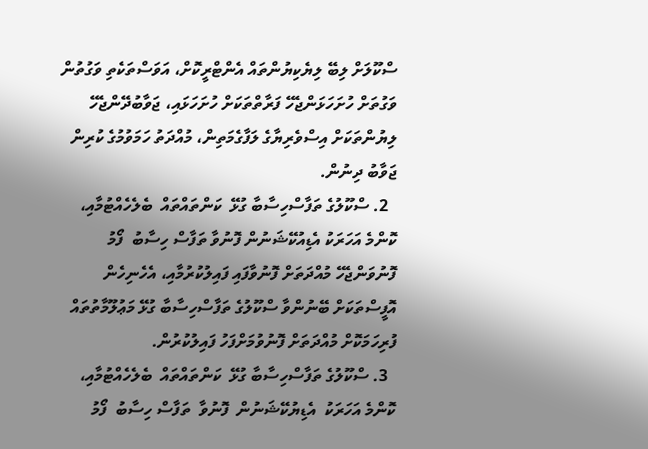ސްކޫލަށް ލިބޭ ލިޔެކިޔުންތައް އެންޓްރީކޮށް، އަވަސްތަކެތި ވަގުތުން ވަގުތަށް ހުށަހަޅަންޖެހޭ ފަރާތްތަކަށް ހުށަހަޅައި، ޖަވާބުދޭންޖެހޭ ލިޔުންތަކަށް އިސްވެރިޔާގެ ލަފާގެމަތިން، މުއްދަތު ހަމަވުމުގެ ކުރިން ޖަވާބު ދިނުން.
  2. ސްކޫލުގެ ތަފާސްހިސާބާ ގުޅޭ  ކަންތައްތައް  ބެލެހެއްޓުމާއި، ކޮންމެ އަހަރަކު އެޑިއުކޭޝަނުން ފޮނުވާ ތަފާސް ހިސާބު  ފޯމު ފޮނުވަންޖެހޭ މުއްދަތަށް ފޮނުވާފައި ފައިލުކުރުމާއި، އެހެނިހެން އޮފީސްތަކަށް ބޭނުންވާ ސްކޫލުގެ ތަފާސްހިސާބާ ގުޅޭ މަޢުލޫމާތުތައް ފުރިހަމަކޮށް މުއްދަތަށް ފޮނުވުމަށްފަހު ފައިލުކުރުން.
  3. ސްކޫލުގެ ތަފާސްހިސާބާ ގުޅޭ  ކަންތައްތައް  ބެލެހެއްޓުމާއި، ކޮންމެ އަހަރަކު  އެޑިޔުކޭޝަނުން  ފޮނުވާ  ތަފާސް ހިސާބު  ފޯމު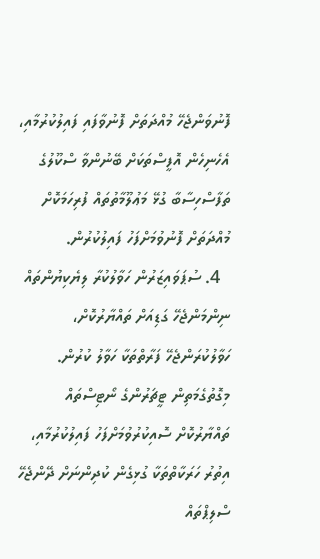ފޮނުވަންޖެހޭ މުއްދަތަށް ފޮނުވާފައި ފައިލުކުރުމާއި، އެހެނިހެން އޮފީސްތަކަށް ބޭނުންވާ ސްކޫލުގެ ތަފާސްހިސާބާ ގުޅޭ މަޢުލޫމާތުތައް ފުރިހަމަކޮށް މުއްދަތަށް ފޮނުވުމަށްފަހު ފައިލުކުރުން.
  4. ސުޕަވައިޒަރުން ހަވާލުކުރާ ލިޔެކިޔުންތައް ނިންމަންޖެހޭ ގަޑިއަށް ތައްޔާރުކޮށް، ހަވާލުކުރަންޖެހޭ ފަރާތްތަކާ ހަވާލު ކުރުން. މިގޮތުގެމަތިން ޓީޗަރުންގެ ނޯޓިސްތައް ތައްޔާރުކޮށް ސޮއިކުރުވުމަށްފަހު ފައިލުކުރުމާއި، އިތުރު ހަރަކާތްތަކާ ގުޅިގެން ކުދިންނަށް ދޭންޖެހޭ ސްލިޕްތައް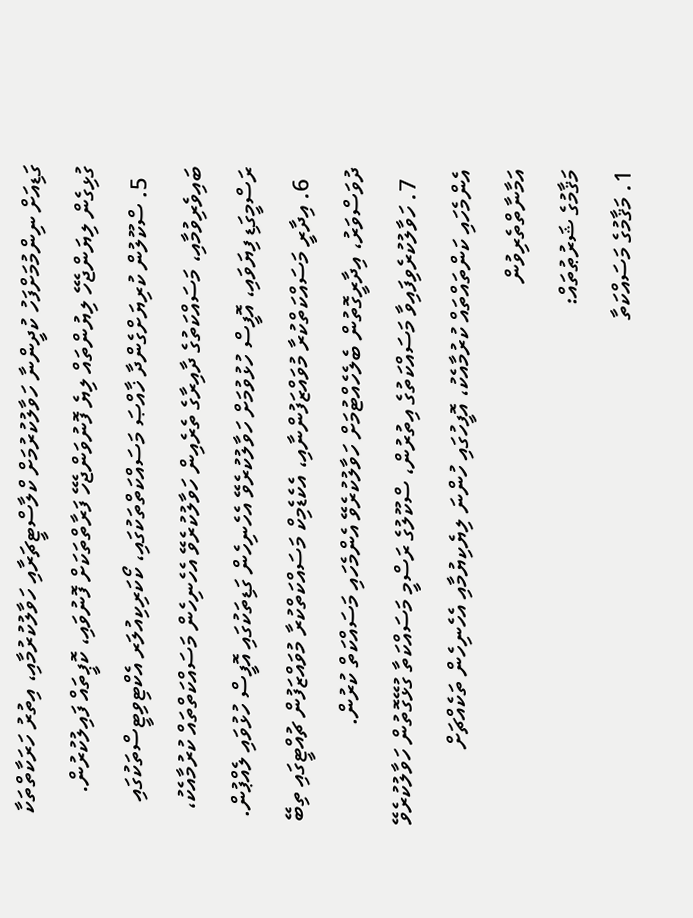ގަޑިއަށް ނިންމުމަށްފަހު ކުދީންނާ ހަވާލުކުރުމަށް ކްލާސްޓީޗަރާއި ހަވާލުކުރުމާއި، އިތުރު ހަރަކާތްތަކާ ގުޅިގެން ލިޔަންޖެހޭ ލިޔުންތައް ލިޔެ ފޮނުވަންޖެހޭ ފަރާތްތަކަށް ފޮނުވައި، ކޮޕީތައް ފައިލުކުރުން.
  5. ސްކޫލުން ކުރިޔަށްގެންދާ ޚާއްޞަ މަސައްކަތްތަކުގައި، ކޯކަރިކިއުލަރ އެކްޓިވިޓީސްތަކުގައި ބައިވެރިވުމާއި، މަސައްކަތުގެ ދާއިރާގެ ތެރެއިން ހަވާލުކުރެވޭ އެހެނިހެން މަސައްކަތްތައް ކުރުމާއެކު، ރަސްމީގަޑި ފިޔަވައި، އޮފީސް ހުޅުވުމަށް ހަވާލުކުރެވޭ އެހެނިހެން ގަޑިތަކުގައި އޮފީސް ހުޅުވައި ލެއްޕުން.
  6. އިދާރީ މަސައްކަތްކުރާ މުވައްޒަފުންނާއި، އެކެޑެމިކް މަސައްކަތްކުރާ މުވައްޒަފުން ޗުއްޓީގައި ތިބޭ ދުވަސްވަރު، އިދާރީގޮތުން ބެލެހެއްޓުމަށް ހަވާލުކުރެވޭ އެންމެހައި މަސައްކަތް ކުރުން.
  7. ހަވާލުކުރެވިފައިވާ މަސައްކަތުގެ އިތުރުން، ސްކޫލުގެ ރަސްމީ މަސައްކަތާ ގުޅޭގޮތުން ހަވާލުކުރެވޭ އެންމެހައި ކަންތައްތައް ކުރުމާއެކު، އޮފީހުގައި ހުންނަ ލިޔެކިޔުމާއި އެހެނިހެން ތަކެއްޗަށް އަމާނާތްތެރިވުން
މަޤާމުގެ ޝަރުޠުތައް:
1. މަޤާމުގެ މަސައްކަތާ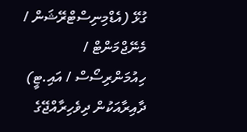ގުޅޭ (އެޑްމިނިސްޓްރޭޝަން / މެނޭޖްމަންޓް / ހިއުމަންރިސޯސް / އައި.ޓީ) ދާއިރާއަކުން ދިވެހިރާއްޖޭގެ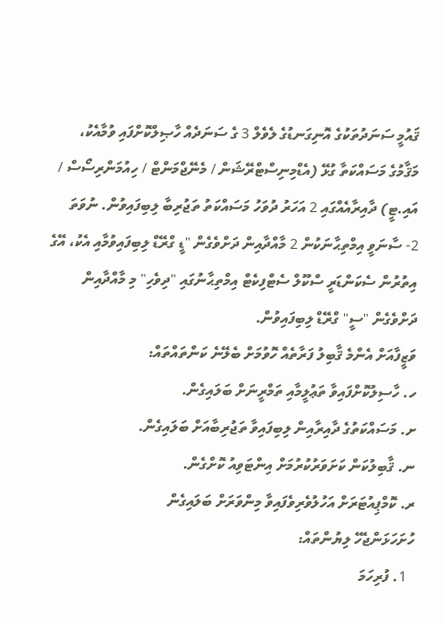ޤައުމީ ސަނަދުތަކުގެ އޮނިގަނޑުގެ ލެވެލް 3 ގެ ސަނަދެއް ހާޞިލްކޮށްފައި ވުމާއެކު، މަޤާމުގެ މަސައްކަތާ ގުޅޭ (އެޑްމިނިސްޓްރޭޝަން / މެނޭޖްމަންޓް / ހިއުމަންރިސޯސް / އައި.ޓީ) ދާއިރާއެއްގައި 2 އަހަރު ދުވަހު މަސައްކަތު ތަޖުރިބާ ލިބިފައިވުން. ނުވަތަ
2- ސާނަވީ އިމްތިޙާނަކުން 2 މާއްދާއިން ދަށްވެގެން "ޑީ ގްރޭޑް ލިބިފައިވުމާއި އެކު، އޭގެ އިތުރުން ސެކަންޑަރީ ސްކޫލް ސެޓްފިކެޓް އިމްތިޙާނުގައި "ދިވެހި" މި މާއްދާއިން ދަށްވެގެން "ސީ" ގްރޭޑް ލިބިފައިވުން.
ވަޒީފާއަށް އެންމެ ޤާބިލު ފަރާތެއް ހޮވުމަށް ބެލޭނެ ކަންތައްތައް:
ހ. ހާސިލުކޮށްފައިވާ ތަޢުލީމާއި ތަމްރީނަށް ބަލައިގެން.
ށ. މަސައްކަތުގެ ދާއިރާއިން ލިބިފައިވާ ތަޖުރިބާއަށް ބަލައިގެން.
ނ. ޤާބިލުކަން ކަށަވަރުކުރުމަށް އިންޓަވިއު ކޮށްގެން.
ރ. ކޮމްޕިއުޓަރަށް އަހުލުވެރިވެފައިވާ މިންވަރަށް ބަލައިގެން
ހުށަހަޅަންޖެހޭ ލިޔުންތައް:
  1. ފުރިހަމަ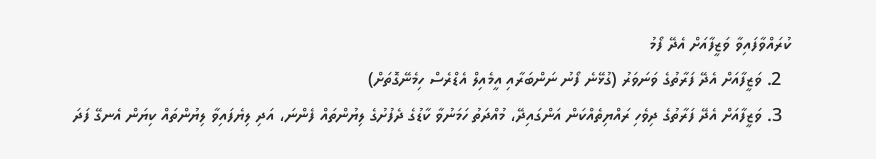ކުރައްވާފައިވާ ވަޒީފާއަށް އެދޭ ފޯމު
  2. ވަޒީފާއަށް އެދޭ ފަރާތުގެ ވަނަވަރު (ގުޅޭނެ ފޯނު ނަންބަރާއި އީމެއިލް އެޑްރެސް ހިމެނޭގޮތަށް)
  3. ވަޒީފާއަށް އެދޭ ފަރާތުގެ ދިވެހި ރައްޔިތެއްކަން އަންގައިދޭ، މުއްދަތު ހަމަނުވާ ކާޑުގެ ދެފުށުގެ ލިޔުންތައް ފެންނަ، އަދި ލިޔެފައިވާ ލިޔުންތައް ކިޔަން އެނގޭ ފަދަ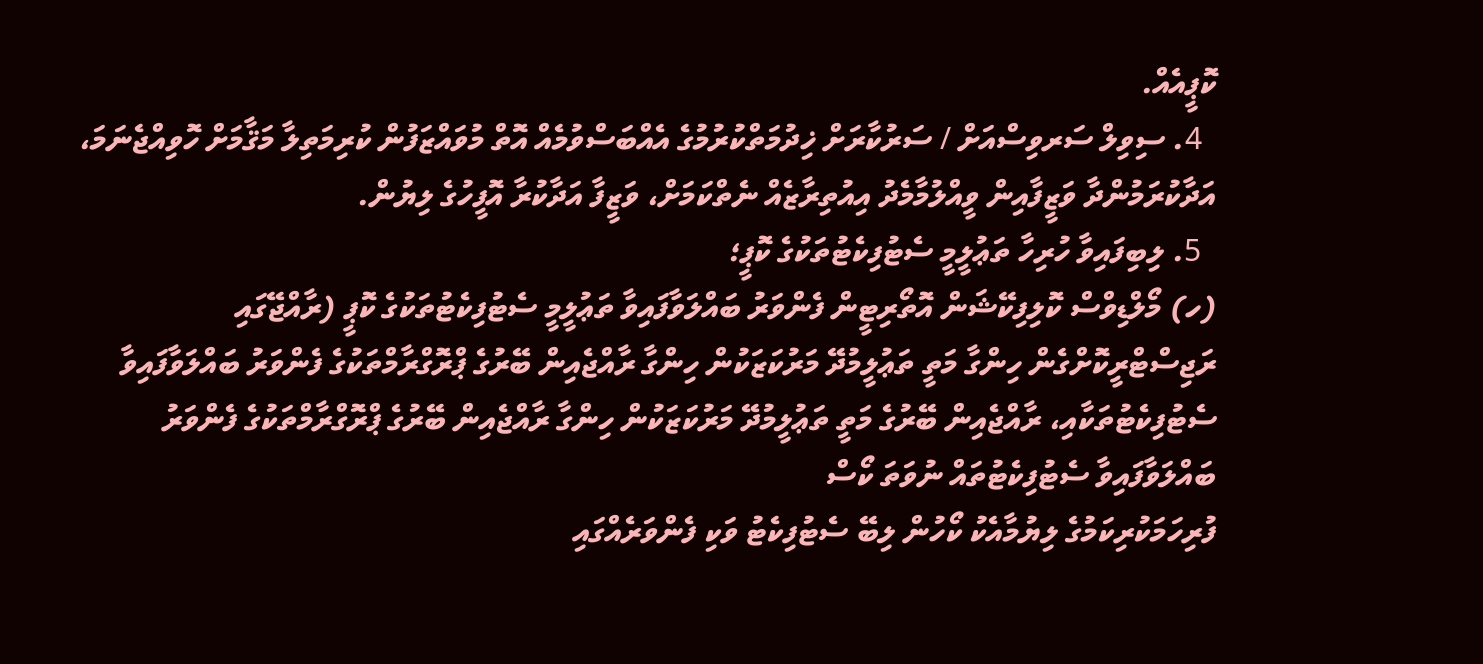ކޮޕީއެއް.
  4. ސިވިލް ސަރވިސްއަށް / ސަރުކާރަށް ޚިދުމަތްކުރުމުގެ އެއްބަސްވުމެއް އޮތް މުވައްޒަފުން ކުރިމަތިލާ މަޤާމަށް ހޮވިއްޖެނަމަ، އަދާކުރަމުންދާ ވަޒީފާއިން ވީއްލުމާމެދު އިއުތިރާޒެއް ނެތްކަމަށް، ވަޒީފާ އަދާކުރާ އޮފީހުގެ ލިޔުން.
  5. ލިބިފައިވާ ހުރިހާ ތަޢުލީމީ ސެޓުފިކެޓުތަކުގެ ކޮޕީ؛
(ހ) މޯލްޑިވްސް ކޮލިފިކޭޝަން އޮތޯރިޓީން ފެންވަރު ބައްލަވާފައިވާ ތަޢުލީމީ ސެޓުފިކެޓުތަކުގެ ކޮޕީ (ރާއްޖޭގައި ރަޖިސްޓްރީކޮށްގެން ހިންގާ މަތީ ތަޢުލީމުދޭ މަރުކަޒަކުން ހިންގާ ރާއްޖެއިން ބޭރުގެ ޕްރޮގްރާމްތަކުގެ ފެންވަރު ބައްލަވާފައިވާ ސެޓުފިކެޓުތަކާއި، ރާއްޖެއިން ބޭރުގެ މަތީ ތަޢުލީމުދޭ މަރުކަޒަކުން ހިންގާ ރާއްޖެއިން ބޭރުގެ ޕްރޮގްރާމްތަކުގެ ފެންވަރު ބައްލަވާފައިވާ ސެޓުފިކެޓުތައް ނުވަތަ ކޯސް
ފުރިހަމަކުރިކަމުގެ ލިޔުމާއެކު ކޯހުން ލިބޭ ސެޓުފިކެޓު ވަކި ފެންވަރެއްގައި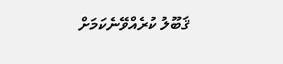ޤަބޫލު ކުރެއްވޭނެކަމަށް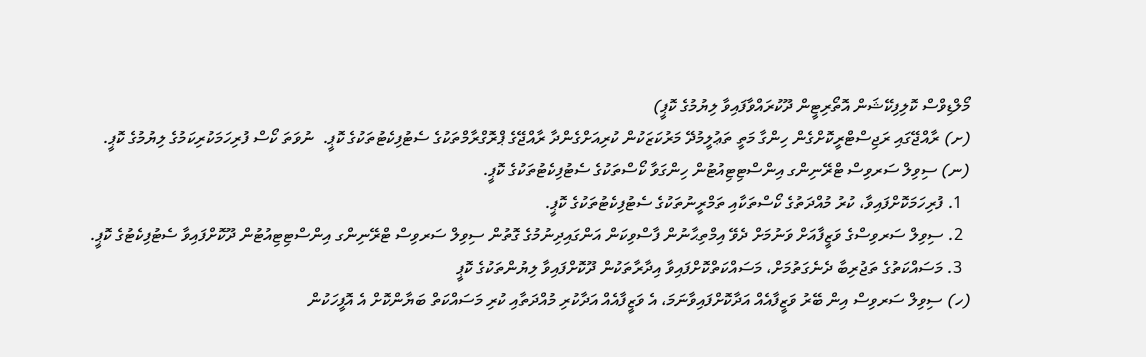މޯލްޑިވްސް ކޮލިފިކޭޝަން އޮތޯރިޓީން ދޫކުރައްވާފައިވާ ލިޔުމުގެ ކޮޕީ)
(ށ) ރާއްޖޭގައި ރަޖިސްޓްރީކޮށްގެން ހިންގާ މަތީ ތަޢުލީމުދޭ މަރުކަޒަކުން ކުރިއަށްގެންދާ ރާއްޖޭގެ ޕްރޮގްރާމްތަކުގެ ސެޓުފިކެޓުތަކުގެ ކޮޕީ.  ނުވަތަ ކޯސް ފުރިހަމަކުރިކަމުގެ ލިޔުމުގެ ކޮޕީ.
(ނ) ސިވިލް ސަރވިސް ޓްރޭނިންގ އިންސްޓިޓިއުޓުން ހިންގަވާ ކޯސްތަކުގެ ސެޓުފިކެޓުތަކުގެ ކޮޕީ.
  1. ފުރިހަމަކޮށްފައިވާ، ކުރު މުއްދަތުގެ ކޯސްތަކާއި ތަމްރީނުތަކުގެ ސެޓުފިކެޓުތަކުގެ ކޮޕީ.
  2. ސިވިލް ސަރވިސްގެ ވަޒީފާއަށް ވަނުމަށް ދެވޭ އިމްތިޙާނުން ފާސްވިކަން އަންގައިދިނުމުގެ ގޮތުން ސިވިލް ސަރވިސް ޓްރޭނިންގ އިންސްޓިޓިއުޓުން ދޫކޮށްފައިވާ ސެޓުފިކެޓުގެ ކޮޕީ.
  3. މަސައްކަތުގެ ތަޖުރިބާ ދެނެގަތުމަށް، މަސައްކަތްކޮށްފައިވާ އިދާރާތަކުން ދޫކޮށްފައިވާ ލިޔުންތަކުގެ ކޮޕީ
(ހ) ސިވިލް ސަރވިސް އިން ބޭރު ވަޒީފާއެއް އަދާކޮށްފައިވާނަމަ، އެ ވަޒީފާއެއް އަދާކުރި މުއްދަތާއި ކުރި މަސައްކަތް ބަޔާންކޮށް އެ އޮފީހަކުން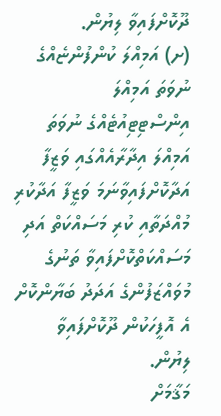ދޫކޮށްފައިވާ ލިޔުން.
(ށ) އަމިއްލަ ކުންފުންޏެއްގެ ނުވަތަ އަމިއްލަ އިންސްޓިޓިއުޓެއްގެ ނުވަތަ އަމިއްލަ އިދާރާއެއްގައި ވަޒީފާ އަދާކޮށްފައިވާނަމަ ވަޒީފާ އަދާކުރި މުއްދަތާއި ކުރި މަސައްކަތް އަދި މަސައްކަތްކޮށްފައިވާ ތަނުގެ މުވައްޒަފުންގެ އަދަދު ބަޔާންކޮށް އެ އޮފީހަކުން ދޫކޮށްފައިވާ ލިޔުން.
މަޤާމަށް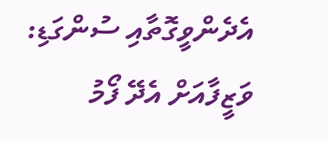އެދެންވީގޮތާއި ސުންގަޑި:
ވަޒީފާއަށް އެދޭ ފޯމު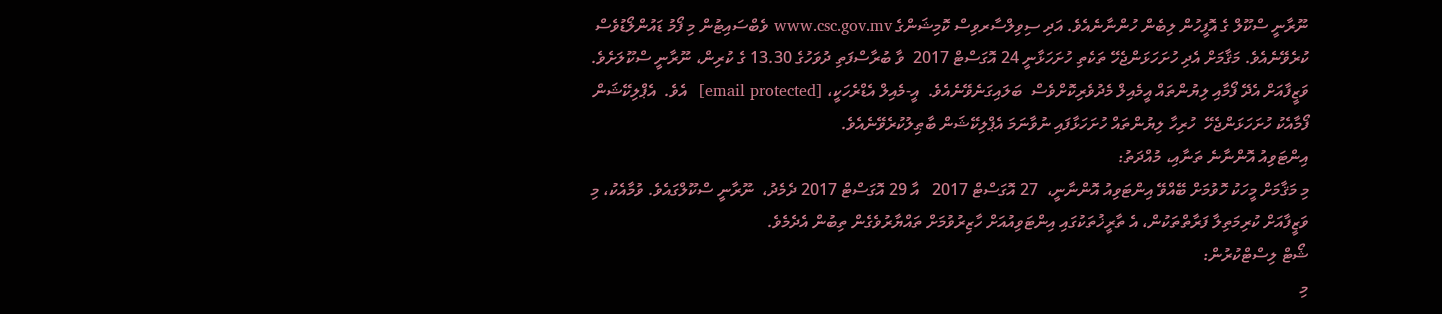ނޫރާނީ ސްކޫލް ގެ އޮފީހުން ލިބެން ހުންނާނެއެވެ. އަދި ސިވިލްސާރވިސް ކޮމިޝަންގެ www.csc.gov.mv ވެބްސައިޓުން މި ފޯމު ޑައުންލޯޑުވެސް ކުރެވޭނެއެވެ. މަޤާމަށް އެދި ހުށަހަޅަންޖެހޭ ތަކެތި ހުށަހަޅާނީ 24 އޮގަސްޓް 2017  ވާ ބުރާސްފަތި ދުވަހުގެ 13.30 ގެ ކުރިން، ނޫރާނީ ސްކޫލަށެވެ. ވަޒީފާއަށް އެދޭ ފޯމާއި ލިޔުންތައް އީމެއިލް މެދުވެރިކޮށްވެސް  ބަލައިގަނެވޭނެއެވެ.  އީ-މެއިލް އެޑްރެހަކީ، [email protected]  އެވެ.  އެޕްލިކޭޝަން ފޯމާއެކު ހުށަހަޅަންޖެހޭ  ހުރިހާ ލިޔުންތައް ހުށަހަޅާފައި ނުވާނަމަ އެޕްލިކޭޝަން ބާޠިލުކުރެވޭނެއެވެ.
އިންޓަވިއު އޮންނާނެ ތަނާއި، މުއްދަތު:
މި މަޤާމަށް މީހަކު ހޮވުމަށް ބޭއްވޭ އިންޓަވިއު އޮންނާނީ،  27 އޮގަސްޓް 2017   އާ 29 އޮގަސްޓް 2017 ދެމެދު،  ނޫރާނީ ސްކޫލްގައެވެ. ވުމާއެކު، މި ވަޒީފާއަށް ކުރިމަތިލާ ފަރާތްތަކުން، އެ ތާރީޚުތަކުގައި އިންޓަވިއުއަށް ހާޒިރުވުމަށް ތައްޔާރުވެގެން ތިބުން އެދެމެވެ.
ޝޯޓް ލިސްޓްކުރުން:
މި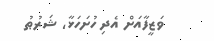ވަޒީފާއަށް އެދި ހުށަހަޅާ، ޝަރުޠު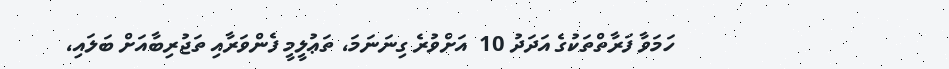ހަމަވާ ފަރާތްތަކުގެ އަދަދު 10  އަށްވުރެ ގިނަނަމަ، ތަޢުލީމީ ފެންވަރާއި ތަޖުރިބާއަށް ބަލައި،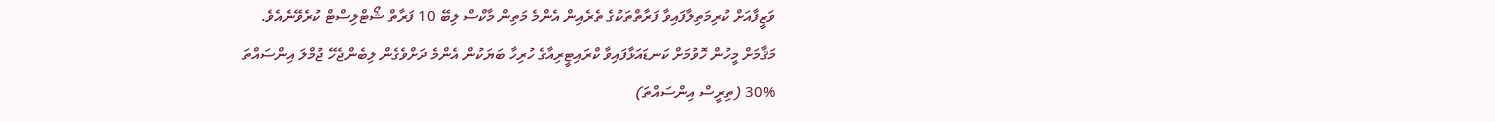ވަޒީފާއަށް ކުރިމަތިލާފައިވާ ފަރާތްތަކުގެ ތެރެއިން އެންމެ މަތިން މާކްސް ލިބޭ 10 ފަރާތް ޝޯޓްލިސްޓް ކުރެވޭނެއެވެ.
މަޤާމަށް މީހުން ހޮވުމަށް ކަނޑައަޅާފައިވާ ކްރައިޓީރިއާގެ ހުރިހާ ބަޔަކުން އެންމެ ދަށްވެގެން ލިބެންޖެހޭ ޖުމްލަ އިންސައްތަ
30% (ތިރީސް އިންސައްތަ)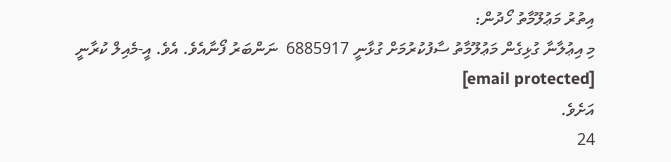އިތުރު މަޢުލޫމާތު ހޯދުން:
މި އިޢުލާނާ ގުޅިގެން މަޢުލޫމާތު ސާފުކުރުމަށް ގުޅާނީ 6885917  ނަންބަރު ފޯނާއެވެ. އެވެ. އީ-މެއިލް ކުރާނީ  [email protected]
އަށެވެ.
24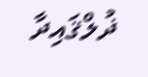ޛުލްޤައިދާ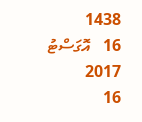1438
16   އޮގަސްޓު   2017
16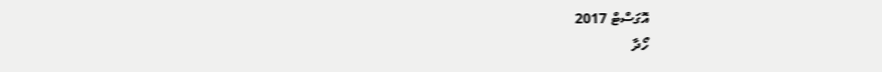އޮގަސްޓް 2017
ހޯދާ